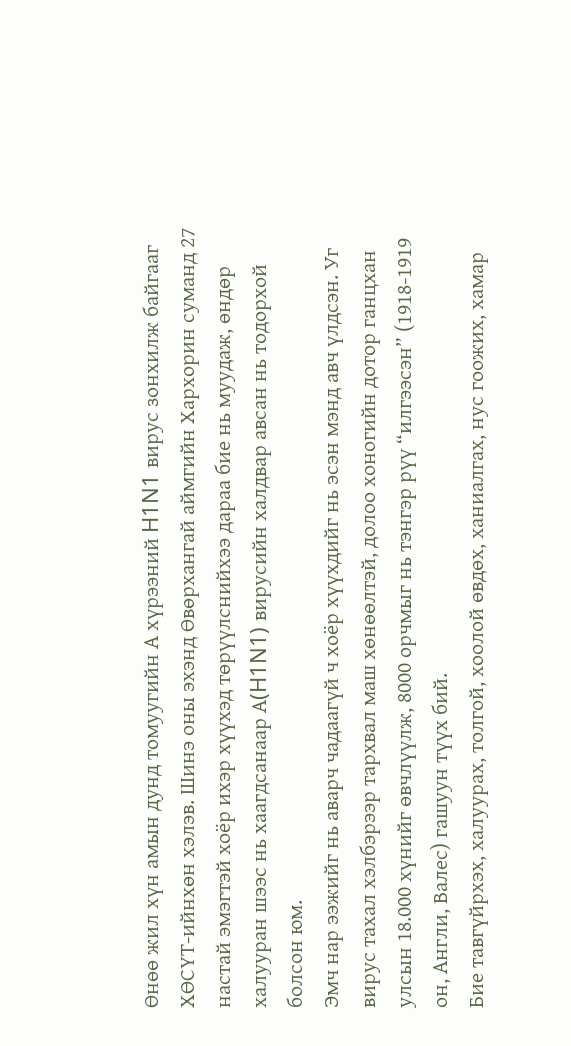Өнөө жил хүн амын дунд томуугийн А хүрээний H1N1 вирус зонхилж байгааг ХӨСҮТ-ийнхөн хэлэв. Шинэ оны эхэнд Өвөрхангай аймгийн Хархорин суманд 27 настай эмэгтэй хоёр ихэр хүүхэд төрүүлснийхээ дараа бие нь муудаж, өндөр халууран шээс нь хаагдсанаар А(H1N1) вирусийн халдвар авсан нь тодорхой болсон юм.
Эмч нар ээжийг нь аварч чадаагүй ч хоёр хүүхдийг нь эсэн мэнд авч үлдсэн. Уг вирус тахал хэлбэрээр тархвал маш хөнөөлтэй, долоо хоногийн дотор ганцхан улсын 18.000 хүнийг өвчлүүлж, 8000 орчмыг нь тэнгэр рүү “илгээсэн” (1918-1919 он, Англи, Валес) гашуун түүх бий.
Бие тавгүйрхэх, халуурах, толгой, хоолой өвдөх, ханиалгах, нус гоожих, хамар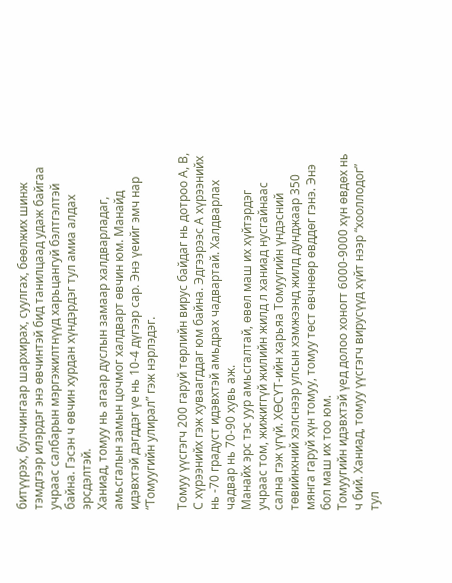битүүрэх, булчингаар шархирах, суулгах, бөөлжих шинж тэмдгээр илэрдэг энэ өвчинтэй бид танилцаад удаж байгаа учраас салбарын мэргэжилтнүүд харьцангуй бэлтгэлтэй байна. Гэсэн ч өвчин хурдан хүндэрдэг тул амиа алдах эрсдэлтэй.
Ханиад, томуу нь агаар дуслын замаар халдварладаг, амьсгалын замын цочмог халдварт өвчин юм. Манайд идэвхтэй дэгддэг үе нь 10-4 дүгээр сар. Энэ үеийг эмч нар “Томуугийн улирал” гэж нэрлэдэг.

Томуу үүсгэгч 200 гаруй төрлийн вирус байдаг нь дотроо А, В, С хүрээнийх гэж хуваагддаг юм байна. Эдгээрээс А хүрээнийх нь -70 градуст идэвхтэй амьдрах чадвартай. Халдварлах чадвар нь 70-90 хувь аж.
Манайх эрс тэс уур амьсгалтай, өвөл маш их хүйтэрдэг учраас том, жижиггүй жилийн жилд л ханиад нусгайнаас сална гэж үгүй. ХӨСҮТ-ийн харьяа Томуугийн үндэсний төвийнхний хэлснээр улсын хэмжээнд жилд дунджаар 350 мянга гаруй хүн томуу, томуу төст өвчнөөр өвддөг гэнэ. Энэ бол маш их тоо юм.
Томуугийн идэвхтэй үед долоо хоногт 6000-9000 хүн өвдөх нь ч бий. Ханиад, томуу үүсгэгч вирусүүд хүйт нээр “хооллодог” тул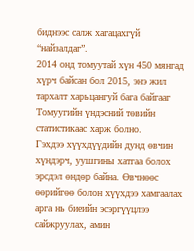биднээс салж хагацахгүй “найзалдаг”.
2014 онд томуутай хүн 450 мянгад хүрч байсан бол 2015, энэ жил тархалт харьцангуй бага байгааг Томуугийн үндэсний төвийн статистикаас харж болно.
Гэхдээ хүүхдүүдийн дунд өвчин хүндэрч, уушгины хатгаа болох эрсдэл өндөр байна. Өвчнөөс өөрийгөө болон хүүхдээ хамгаалах арга нь биеийн эсэргүүцлээ сайжруулах, амин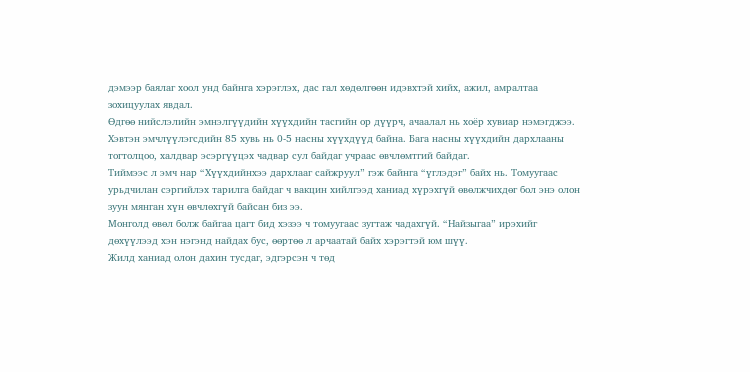дэмээр баялаг хоол унд байнга хэрэглэх, дас гал хөдөлгөөн идэвхтэй хийх, ажил, амралтаа зохицуулах явдал.
Өдгөө нийслэлийн эмнэлгүүдийн хүүхдийн тасгийн ор дүүрч, ачаалал нь хоёр хувиар нэмэгджээ. Хэвтэн эмчлүүлэгсдийн 85 хувь нь 0-5 насны хүүхдүүд байна. Бага насны хүүхдийн дархлааны тогтолцоо, халдвар эсэргүүцэх чадвар сул байдаг учраас өвчлөмтгий байдаг.
Тиймээс л эмч нар “Хүүхдийнхээ дархлааг сайжруул” гэж байнга “үглэдэг” байх нь. Томуугаас урьдчилан сэргийлэх тарилга байдаг ч вакцин хийлгээд ханиад хүрэхгүй өвөлжчихдөг бол энэ олон зуун мянган хүн өвчлөхгүй байсан биз ээ.
Монголд өвөл болж байгаа цагт бид хэзээ ч томуугаас зугтаж чадахгүй. “Найзыгаа” ирэхийг дөхүүлээд хэн нэгэнд найдах бус, өөртөө л арчаатай байх хэрэгтэй юм шүү.
Жилд ханиад олон дахин тусдаг, эдгэрсэн ч төд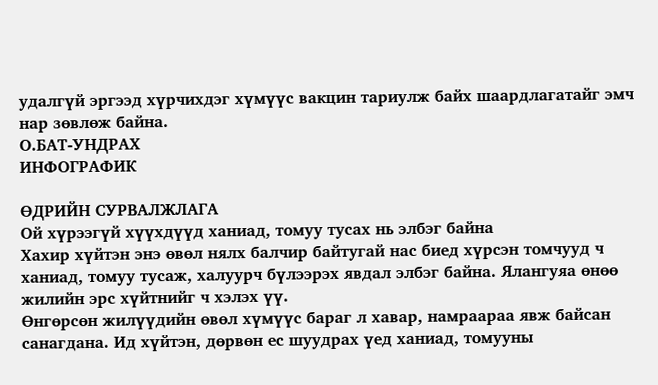удалгүй эргээд хүрчихдэг хүмүүс вакцин тариулж байх шаардлагатайг эмч нар зөвлөж байна.
О.БАТ-УНДРАХ
ИНФОГРАФИК

ӨДРИЙН СУРВАЛЖЛАГА
Ой хүрээгүй хүүхдүүд ханиад, томуу тусах нь элбэг байна
Хахир хүйтэн энэ өвөл нялх балчир байтугай нас биед хүрсэн томчууд ч ханиад, томуу тусаж, халуурч бүлээрэх явдал элбэг байна. Ялангуяа өнөө жилийн эрс хүйтнийг ч хэлэх үү.
Өнгөрсөн жилүүдийн өвөл хүмүүс бараг л хавар, намраараа явж байсан санагдана. Ид хүйтэн, дөрвөн ес шуудрах үед ханиад, томууны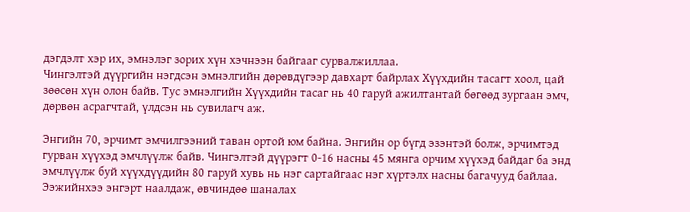дэгдэлт хэр их, эмнэлэг зорих хүн хэчнээн байгааг сурвалжиллаа.
Чингэлтэй дүүргийн нэгдсэн эмнэлгийн дөрөвдүгээр давхарт байрлах Хүүхдийн тасагт хоол, цай зөөсөн хүн олон байв. Тус эмнэлгийн Хүүхдийн тасаг нь 40 гаруй ажилтантай бөгөөд зургаан эмч, дөрвөн асрагчтай, үлдсэн нь сувилагч аж.

Энгийн 70, эрчимт эмчилгээний таван ортой юм байна. Энгийн ор бүгд эзэнтэй болж, эрчимтэд гурван хүүхэд эмчлүүлж байв. Чингэлтэй дүүрэгт 0-16 насны 45 мянга орчим хүүхэд байдаг ба энд эмчлүүлж буй хүүхдүүдийн 80 гаруй хувь нь нэг сартайгаас нэг хүртэлх насны багачууд байлаа.
Ээжийнхээ энгэрт наалдаж, өвчиндөө шаналах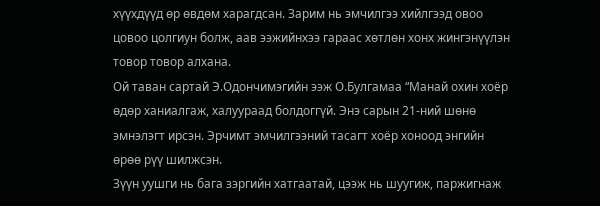хүүхдүүд өр өвдөм харагдсан. Зарим нь эмчилгээ хийлгээд овоо цовоо цолгиун болж, аав ээжийнхээ гараас хөтлөн хонх жингэнүүлэн товор товор алхана.
Ой таван сартай Э.Одончимэгийн ээж О.Булгамаа “Манай охин хоёр өдөр ханиалгаж, халуураад болдоггүй. Энэ сарын 21-ний шөнө эмнэлэгт ирсэн. Эрчимт эмчилгээний тасагт хоёр хоноод энгийн өрөө рүү шилжсэн.
Зүүн уушги нь бага зэргийн хатгаатай, цээж нь шуугиж, паржигнаж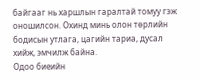байгааг нь харшлын гаралтай томуу гэж оношилсон. Охинд минь олон төрлийн бодисын утлага, цагийн тариа, дусал хийж, эмчилж байна.
Одоо биеийн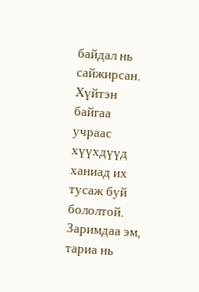байдал нь сайжирсан. Хүйтэн байгаа учраас хүүхдүүд ханиад их тусаж буй бололтой. Заримдаа эм, тариа нь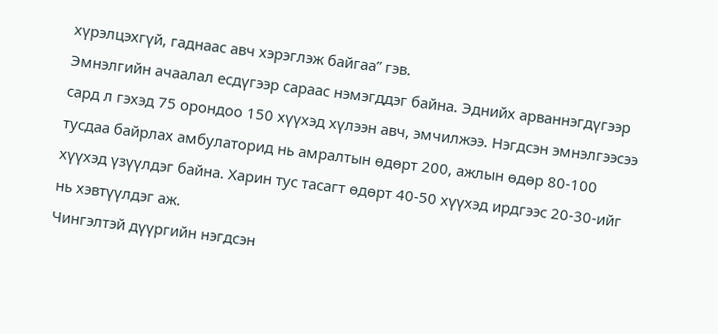хүрэлцэхгүй, гаднаас авч хэрэглэж байгаа” гэв.
Эмнэлгийн ачаалал есдүгээр сараас нэмэгддэг байна. Эднийх арваннэгдүгээр сард л гэхэд 75 орондоо 150 хүүхэд хүлээн авч, эмчилжээ. Нэгдсэн эмнэлгээсээ тусдаа байрлах амбулаторид нь амралтын өдөрт 200, ажлын өдөр 80-100 хүүхэд үзүүлдэг байна. Харин тус тасагт өдөрт 40-50 хүүхэд ирдгээс 20-30-ийг нь хэвтүүлдэг аж.
Чингэлтэй дүүргийн нэгдсэн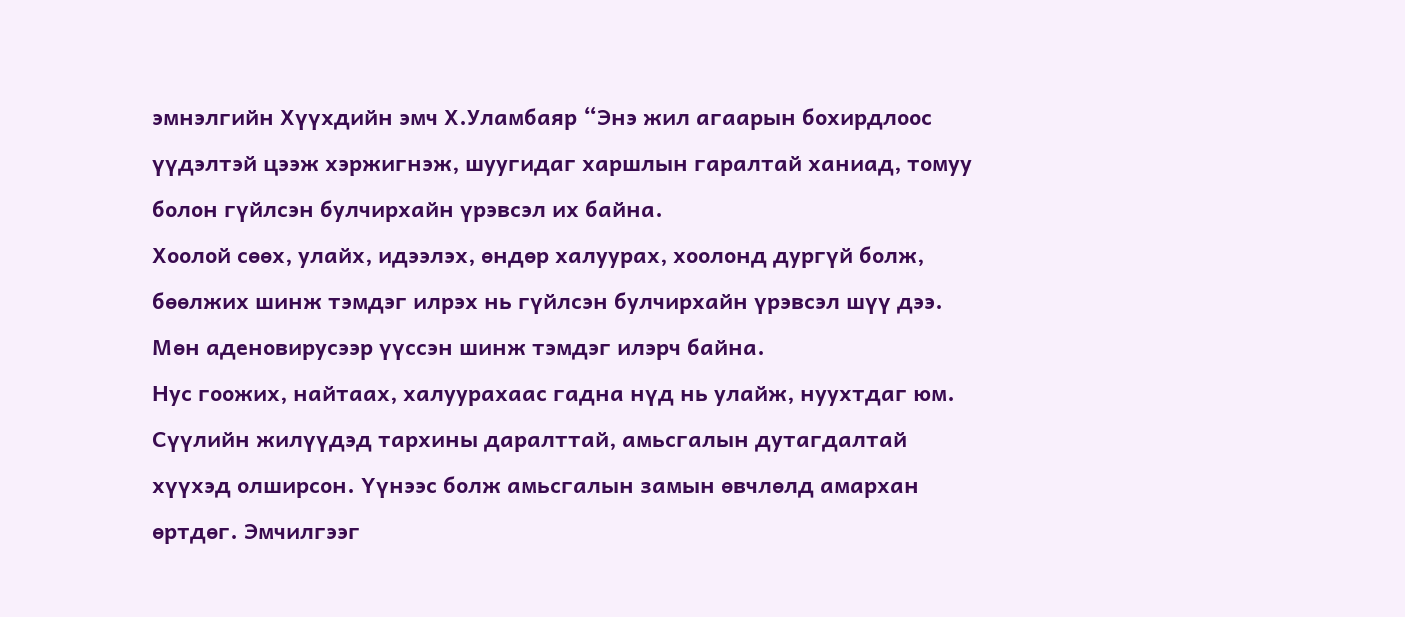эмнэлгийн Хүүхдийн эмч Х.Уламбаяр “Энэ жил агаарын бохирдлоос үүдэлтэй цээж хэржигнэж, шуугидаг харшлын гаралтай ханиад, томуу болон гүйлсэн булчирхайн үрэвсэл их байна.
Хоолой сөөх, улайх, идээлэх, өндөр халуурах, хоолонд дургүй болж, бөөлжих шинж тэмдэг илрэх нь гүйлсэн булчирхайн үрэвсэл шүү дээ. Мөн аденовирусээр үүссэн шинж тэмдэг илэрч байна.
Нус гоожих, найтаах, халуурахаас гадна нүд нь улайж, нуухтдаг юм. Сүүлийн жилүүдэд тархины даралттай, амьсгалын дутагдалтай хүүхэд олширсон. Үүнээс болж амьсгалын замын өвчлөлд амархан өртдөг. Эмчилгээг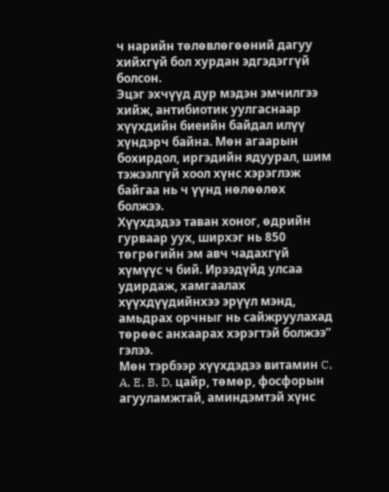ч нарийн төлөвлөгөөний дагуу хийхгүй бол хурдан эдгэдэггүй болсон.
Эцэг эхчүүд дур мэдэн эмчилгээ хийж, антибиотик уулгаснаар хүүхдийн биеийн байдал илүү хүндэрч байна. Мөн агаарын бохирдол, иргэдийн ядуурал, шим тэжээлгүй хоол хүнс хэрэглэж байгаа нь ч үүнд нөлөөлөх болжээ.
Хүүхдэдээ таван хоног, өдрийн гурваар уух, ширхэг нь 850 төгрөгийн эм авч чадахгүй хүмүүс ч бий. Ирээдүйд улсаа удирдаж, хамгаалах хүүхдүүдийнхээ эрүүл мэнд, амьдрах орчныг нь сайжруулахад төрөөс анхаарах хэрэгтэй болжээ” гэлээ.
Мөн тэрбээр хүүхдэдээ витамин C, A, E, B, D, цайр, төмөр, фосфорын агууламжтай, аминдэмтэй хүнс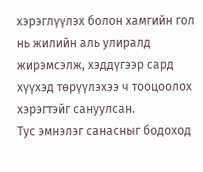хэрэглүүлэх болон хамгийн гол нь жилийн аль улиралд жирэмсэлж, хэддүгээр сард хүүхэд төрүүлэхээ ч тооцоолох хэрэгтэйг сануулсан.
Тус эмнэлэг санасныг бодоход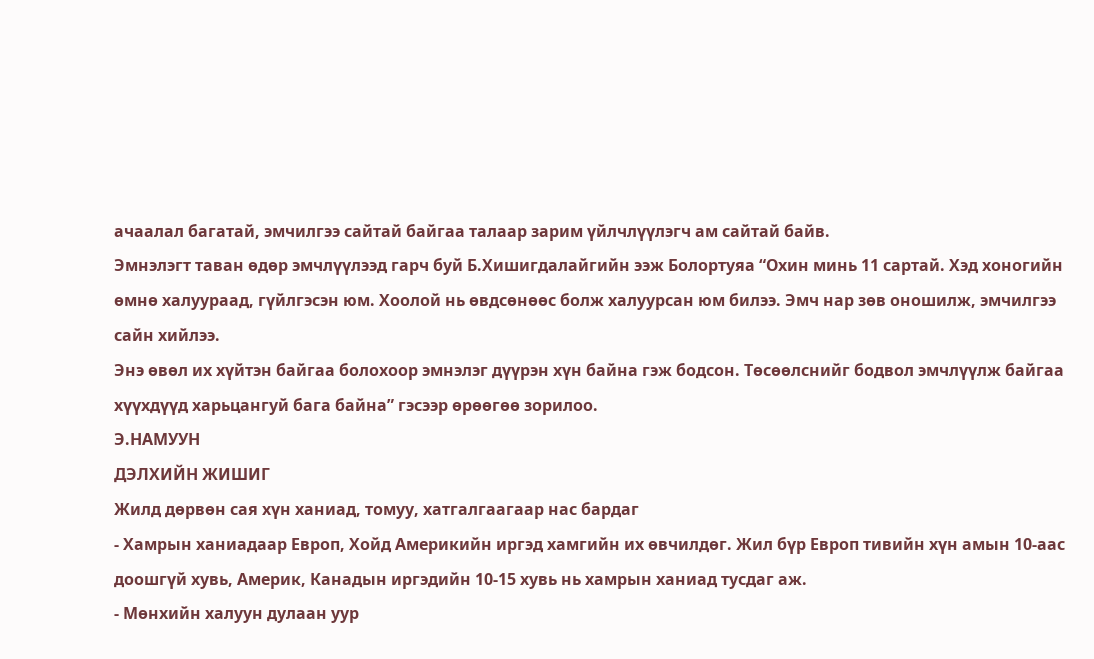ачаалал багатай, эмчилгээ сайтай байгаа талаар зарим үйлчлүүлэгч ам сайтай байв.
Эмнэлэгт таван өдөр эмчлүүлээд гарч буй Б.Хишигдалайгийн ээж Болортуяа “Охин минь 11 сартай. Хэд хоногийн өмнө халуураад, гүйлгэсэн юм. Хоолой нь өвдсөнөөс болж халуурсан юм билээ. Эмч нар зөв оношилж, эмчилгээ сайн хийлээ.
Энэ өвөл их хүйтэн байгаа болохоор эмнэлэг дүүрэн хүн байна гэж бодсон. Төсөөлснийг бодвол эмчлүүлж байгаа хүүхдүүд харьцангуй бага байна” гэсээр өрөөгөө зорилоо.
Э.НАМУУН
ДЭЛХИЙН ЖИШИГ
Жилд дөрвөн сая хүн ханиад, томуу, хатгалгаагаар нас бардаг
- Хамрын ханиадаар Европ, Хойд Америкийн иргэд хамгийн их өвчилдөг. Жил бүр Европ тивийн хүн амын 10-аас доошгүй хувь, Америк, Канадын иргэдийн 10-15 хувь нь хамрын ханиад тусдаг аж.
- Мөнхийн халуун дулаан уур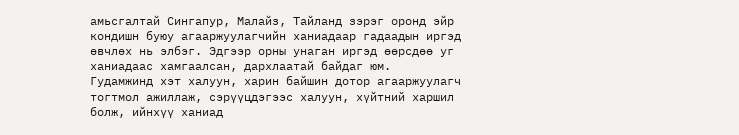амьсгалтай Сингапур, Малайз, Тайланд зэрэг оронд эйр кондишн буюу агааржуулагчийн ханиадаар гадаадын иргэд өвчлөх нь элбэг. Эдгээр орны унаган иргэд өөрсдөө уг ханиадаас хамгаалсан, дархлаатай байдаг юм.
Гудамжинд хэт халуун, харин байшин дотор агааржуулагч тогтмол ажиллаж, сэрүүцдэгээс халуун, хүйтний харшил болж, ийнхүү ханиад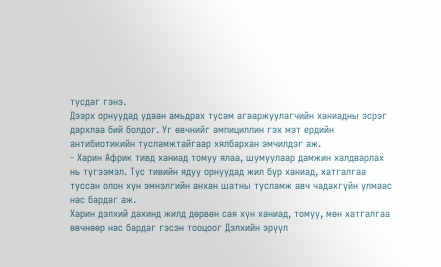тусдаг гэнэ.
Дээрх орнуудад удаан амьдрах тусам агааржуулагчийн ханиадны эсрэг дархлаа бий болдог. Уг өвчнийг ампициллин гэх мэт ердийн антибиотикийн тусламжтайгаар хялбархан эмчилдэг аж.
- Харин Африк тивд ханиад томуу ялаа, шумуулаар дамжин халдварлах нь түгээмэл. Тус тивийн ядуу орнуудад жил бүр ханиад, хатгалгаа туссан олон хүн эмнэлгийн анхан шатны тусламж авч чадахгүйн улмаас нас бардаг аж.
Харин дэлхий дахинд жилд дөрвөн сая хүн ханиад, томуу, мөн хатгалгаа өвчнөөр нас бардаг гэсэн тооцоог Дэлхийн эрүүл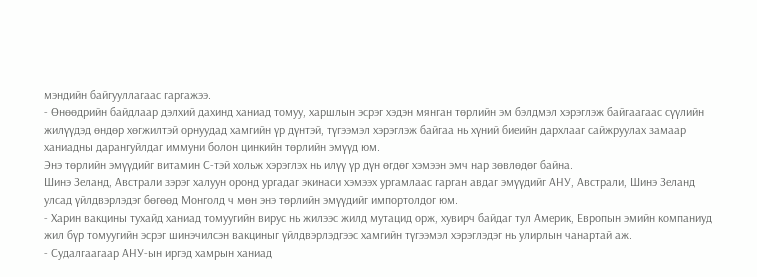мэндийн байгууллагаас гаргажээ.
- Өнөөдрийн байдлаар дэлхий дахинд ханиад томуу, харшлын эсрэг хэдэн мянган төрлийн эм бэлдмэл хэрэглэж байгаагаас сүүлийн жилүүдэд өндөр хөгжилтэй орнуудад хамгийн үр дүнтэй, түгээмэл хэрэглэж байгаа нь хүний биеийн дархлааг сайжруулах замаар ханиадны дарангуйлдаг иммуни болон цинкийн төрлийн эмүүд юм.
Энэ төрлийн эмүүдийг витамин С-тэй хольж хэрэглэх нь илүү үр дүн өгдөг хэмээн эмч нар зөвлөдөг байна.
Шинэ Зеланд, Австрали зэрэг халуун оронд ургадаг экинаси хэмээх ургамлаас гарган авдаг эмүүдийг АНУ, Австрали, Шинэ Зеланд улсад үйлдвэрлэдэг бөгөөд Монголд ч мөн энэ төрлийн эмүүдийг импортолдог юм.
- Харин вакцины тухайд ханиад томуугийн вирус нь жилээс жилд мутацид орж, хувирч байдаг тул Америк, Европын эмийн компаниуд жил бүр томуугийн эсрэг шинэчилсэн вакциныг үйлдвэрлэдгээс хамгийн түгээмэл хэрэглэдэг нь улирлын чанартай аж.
- Судалгаагаар АНУ-ын иргэд хамрын ханиад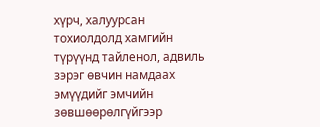хүрч, халуурсан тохиолдолд хамгийн түрүүнд тайленол, адвиль зэрэг өвчин намдаах эмүүдийг эмчийн зөвшөөрөлгүйгээр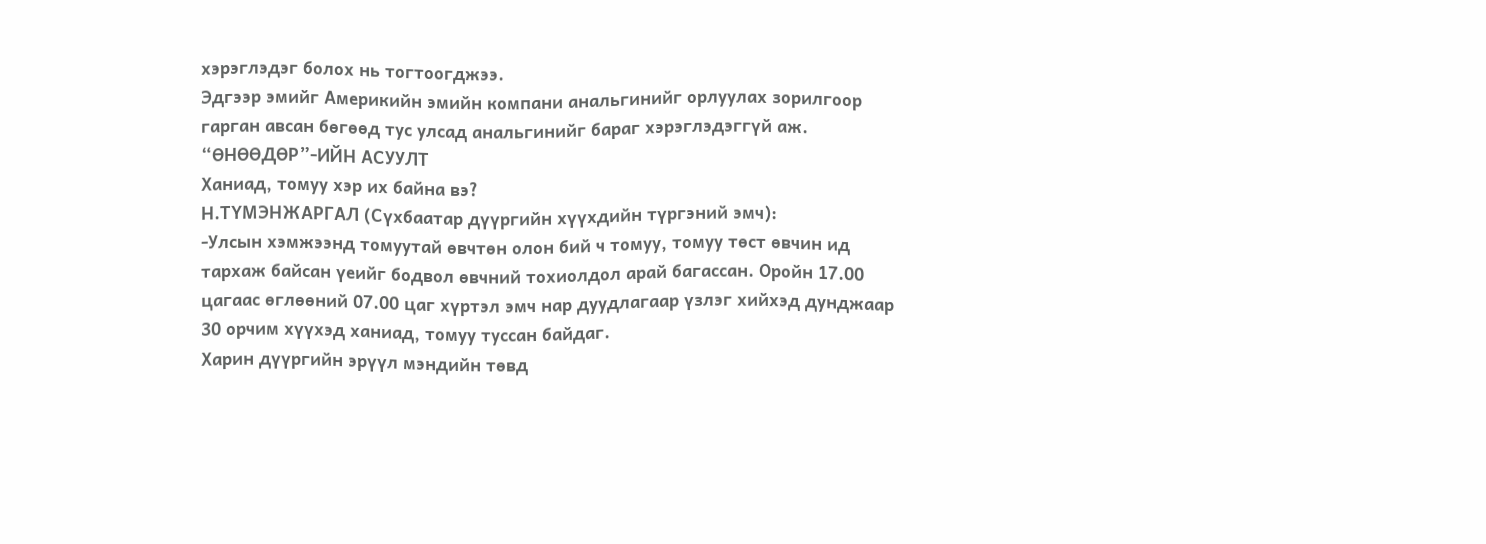хэрэглэдэг болох нь тогтоогджээ.
Эдгээр эмийг Америкийн эмийн компани анальгинийг орлуулах зорилгоор гарган авсан бөгөөд тус улсад анальгинийг бараг хэрэглэдэггүй аж.
“ӨНӨӨДӨР”-ИЙН АСУУЛТ
Ханиад, томуу хэр их байна вэ?
Н.ТҮМЭНЖАРГАЛ (Сүхбаатар дүүргийн хүүхдийн түргэний эмч):
-Улсын хэмжээнд томуутай өвчтөн олон бий ч томуу, томуу төст өвчин ид тархаж байсан үеийг бодвол өвчний тохиолдол арай багассан. Оройн 17.00 цагаас өглөөний 07.00 цаг хүртэл эмч нар дуудлагаар үзлэг хийхэд дунджаар 30 орчим хүүхэд ханиад, томуу туссан байдаг.
Харин дүүргийн эрүүл мэндийн төвд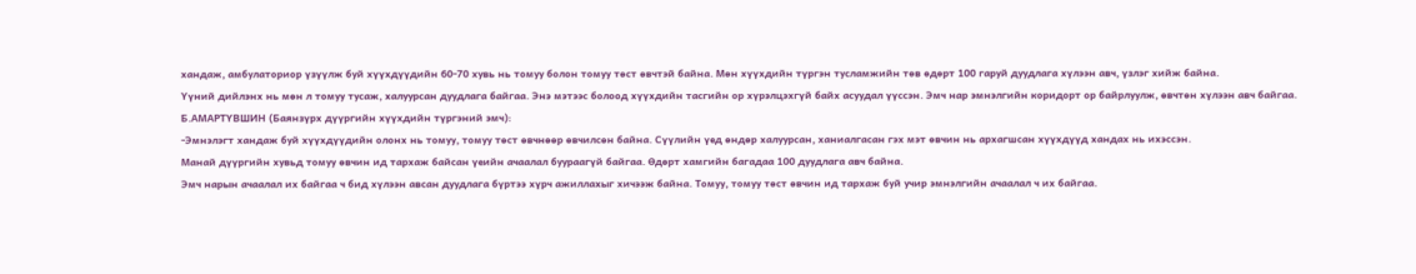хандаж, амбулаториор үзүүлж буй хүүхдүүдийн 60-70 хувь нь томуу болон томуу төст өвчтэй байна. Мөн хүүхдийн түргэн тусламжийн төв өдөрт 100 гаруй дуудлага хүлээн авч, үзлэг хийж байна.
Үүний дийлэнх нь мөн л томуу тусаж, халуурсан дуудлага байгаа. Энэ мэтээс болоод хүүхдийн тасгийн ор хүрэлцэхгүй байх асуудал үүссэн. Эмч нар эмнэлгийн коридорт ор байрлуулж, өвчтөн хүлээн авч байгаа.
Б.АМАРТҮВШИН (Баянзүрх дүүргийн хүүхдийн түргэний эмч):
-Эмнэлэгт хандаж буй хүүхдүүдийн олонх нь томуу, томуу төст өвчнөөр өвчилсөн байна. Сүүлийн үед өндөр халуурсан, ханиалгасан гэх мэт өвчин нь архагшсан хүүхдүүд хандах нь ихэссэн.
Манай дүүргийн хувьд томуу өвчин ид тархаж байсан үеийн ачаалал буураагүй байгаа. Өдөрт хамгийн багадаа 100 дуудлага авч байна.
Эмч нарын ачаалал их байгаа ч бид хүлээн авсан дуудлага бүртээ хүрч ажиллахыг хичээж байна. Томуу, томуу төст өвчин ид тархаж буй учир эмнэлгийн ачаалал ч их байгаа.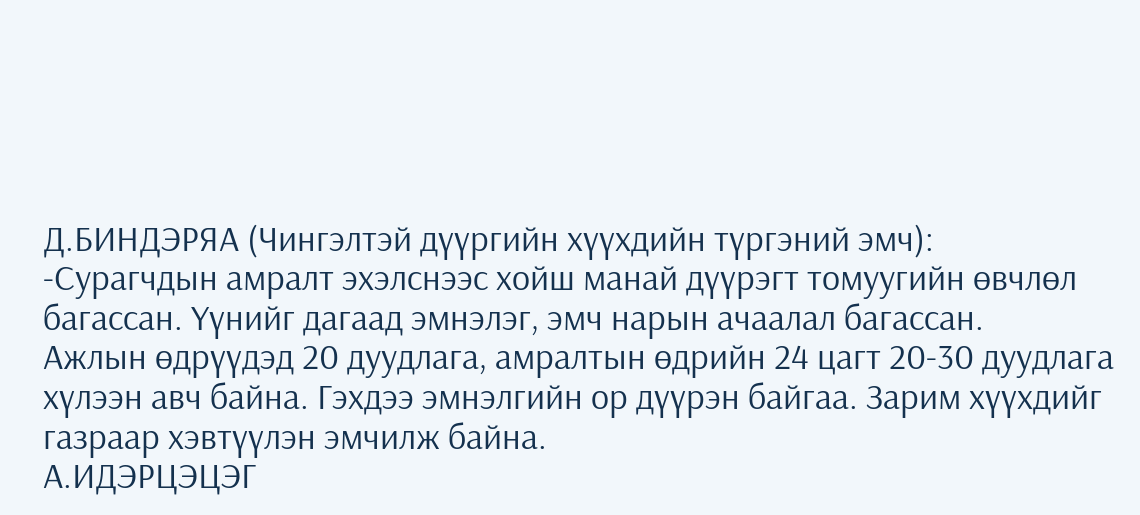Д.БИНДЭРЯА (Чингэлтэй дүүргийн хүүхдийн түргэний эмч):
-Сурагчдын амралт эхэлснээс хойш манай дүүрэгт томуугийн өвчлөл багассан. Үүнийг дагаад эмнэлэг, эмч нарын ачаалал багассан.
Ажлын өдрүүдэд 20 дуудлага, амралтын өдрийн 24 цагт 20-30 дуудлага хүлээн авч байна. Гэхдээ эмнэлгийн ор дүүрэн байгаа. Зарим хүүхдийг газраар хэвтүүлэн эмчилж байна.
А.ИДЭРЦЭЦЭГ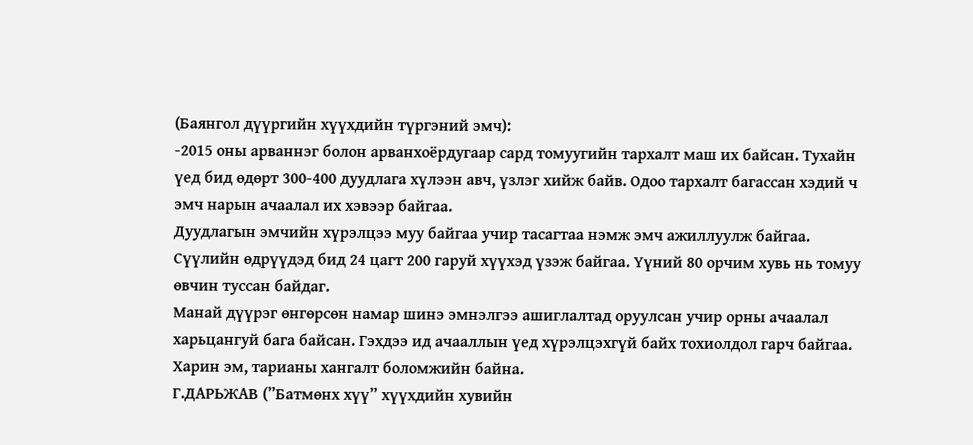(Баянгол дүүргийн хүүхдийн түргэний эмч):
-2015 оны арваннэг болон арванхоёрдугаар сард томуугийн тархалт маш их байсан. Тухайн үед бид өдөрт 300-400 дуудлага хүлээн авч, үзлэг хийж байв. Одоо тархалт багассан хэдий ч эмч нарын ачаалал их хэвээр байгаа.
Дуудлагын эмчийн хүрэлцээ муу байгаа учир тасагтаа нэмж эмч ажиллуулж байгаа. Сүүлийн өдрүүдэд бид 24 цагт 200 гаруй хүүхэд үзэж байгаа. Үүний 80 орчим хувь нь томуу өвчин туссан байдаг.
Манай дүүрэг өнгөрсөн намар шинэ эмнэлгээ ашиглалтад оруулсан учир орны ачаалал харьцангуй бага байсан. Гэхдээ ид ачааллын үед хүрэлцэхгүй байх тохиолдол гарч байгаа. Харин эм, тарианы хангалт боломжийн байна.
Г.ДАРЬЖАВ (”Батмөнх хүү” хүүхдийн хувийн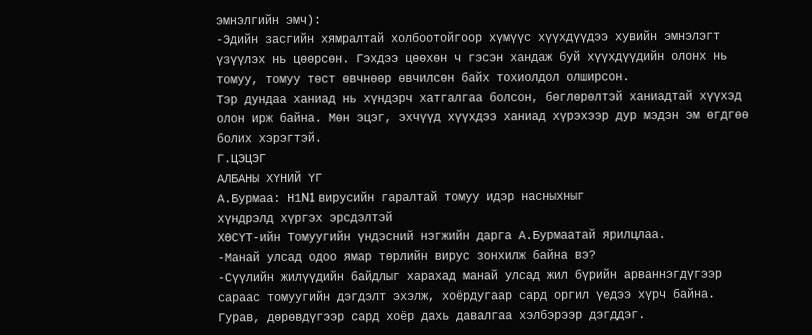эмнэлгийн эмч):
-Эдийн засгийн хямралтай холбоотойгоор хүмүүс хүүхдүүдээ хувийн эмнэлэгт үзүүлэх нь цөөрсөн. Гэхдээ цөөхөн ч гэсэн хандаж буй хүүхдүүдийн олонх нь томуу, томуу төст өвчнөөр өвчилсөн байх тохиолдол олширсон.
Тэр дундаа ханиад нь хүндэрч хатгалгаа болсон, бөглөрөлтэй ханиадтай хүүхэд олон ирж байна. Мөн эцэг, эхчүүд хүүхдээ ханиад хүрэхээр дур мэдэн эм өгдгөө болих хэрэгтэй.
Г.ЦЭЦЭГ
АЛБАНЫ ХҮНИЙ ҮГ
А.Бурмаа: Н1N1 вирусийн гаралтай томуу идэр насныхныг
хүндрэлд хүргэх эрсдэлтэй
ХӨСҮТ-ийн Томуугийн үндэсний нэгжийн дарга А.Бурмаатай ярилцлаа.
-Манай улсад одоо ямар төрлийн вирус зонхилж байна вэ?
-Сүүлийн жилүүдийн байдлыг харахад манай улсад жил бүрийн арваннэгдүгээр сараас томуугийн дэгдэлт эхэлж, хоёрдугаар сард оргил үедээ хүрч байна. Гурав, дөрөвдүгээр сард хоёр дахь давалгаа хэлбэрээр дэгддэг.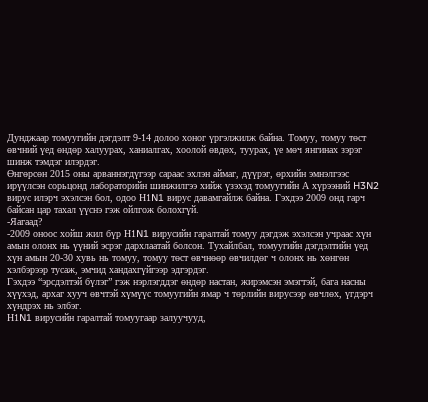Дунджаар томуугийн дэгдэлт 9-14 долоо хоног үргэлжилж байна. Томуу, томуу төст өвчний үед өндөр халуурах, ханиалгах, хоолой өвдөх, туурах, үе мөч янгинах зэрэг шинж тэмдэг илэрдэг.
Өнгөрсөн 2015 оны арваннэгдүгээр сараас эхлэн аймаг, дүүрэг, өрхийн эмнэлгээс ирүүлсэн сорьцонд лабораторийн шинжилгээ хийж үзэхэд томуугийн А хүрээний H3N2 вирус илэрч эхэлсэн бол, одоо Н1N1 вирус давамгайлж байна. Гэхдээ 2009 онд гарч байсан цар тахал үүснэ гэж ойлгож болохгүй.
-Яагаад?
-2009 оноос хойш жил бүр Н1N1 вирусийн гаралтай томуу дэгдэж эхэлсэн учраас хүн амын олонх нь үүний эсрэг дархлаатай болсон. Тухайлбал, томуугийн дэгдэлтийн үед хүн амын 20-30 хувь нь томуу, томуу төст өвчнөөр өвчилдөг ч олонх нь хөнгөн хэлбэрээр тусаж, эмчид хандахгүйгээр эдгэрдэг.
Гэхдээ “эрсдэлтэй бүлэг” гэж нэрлэгддэг өндөр настан, жирэмсэн эмэгтэй, бага насны хүүхэд, архаг хууч өвчтэй хүмүүс томуугийн ямар ч төрлийн вирусээр өвчлөх, үгдэрч хүндрэх нь элбэг.
Н1N1 вирусийн гаралтай томуугаар залуучууд,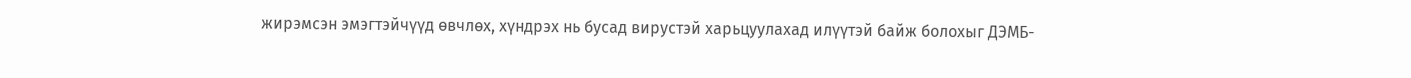жирэмсэн эмэгтэйчүүд өвчлөх, хүндрэх нь бусад вирустэй харьцуулахад илүүтэй байж болохыг ДЭМБ-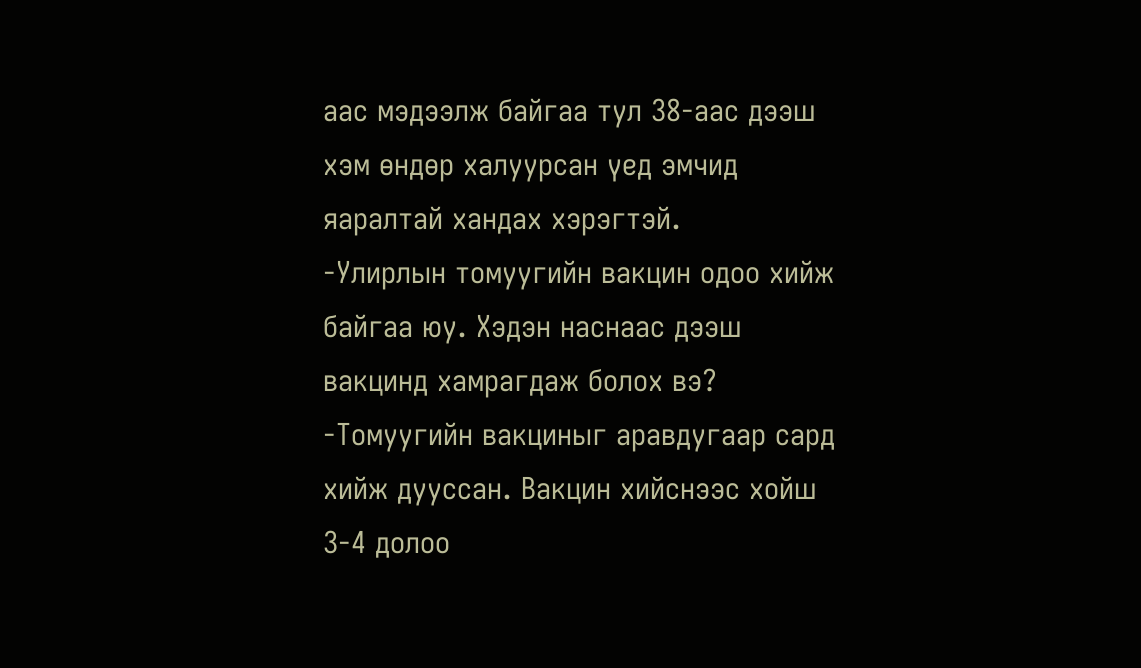аас мэдээлж байгаа тул 38-аас дээш хэм өндөр халуурсан үед эмчид яаралтай хандах хэрэгтэй.
-Улирлын томуугийн вакцин одоо хийж байгаа юу. Хэдэн наснаас дээш вакцинд хамрагдаж болох вэ?
-Томуугийн вакциныг аравдугаар сард хийж дууссан. Вакцин хийснээс хойш 3-4 долоо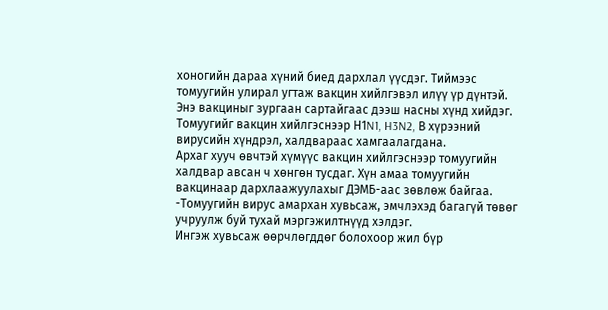хоногийн дараа хүний биед дархлал үүсдэг. Тиймээс томуугийн улирал угтаж вакцин хийлгэвэл илүү үр дүнтэй.
Энэ вакциныг зургаан сартайгаас дээш насны хүнд хийдэг. Томуугийг вакцин хийлгэснээр Н1N1, H3N2, В хүрээний вирусийн хүндрэл, халдвараас хамгаалагдана.
Архаг хууч өвчтэй хүмүүс вакцин хийлгэснээр томуугийн халдвар авсан ч хөнгөн тусдаг. Хүн амаа томуугийн вакцинаар дархлаажуулахыг ДЭМБ-аас зөвлөж байгаа.
-Томуугийн вирус амархан хувьсаж, эмчлэхэд багагүй төвөг учруулж буй тухай мэргэжилтнүүд хэлдэг.
Ингэж хувьсаж өөрчлөгддөг болохоор жил бүр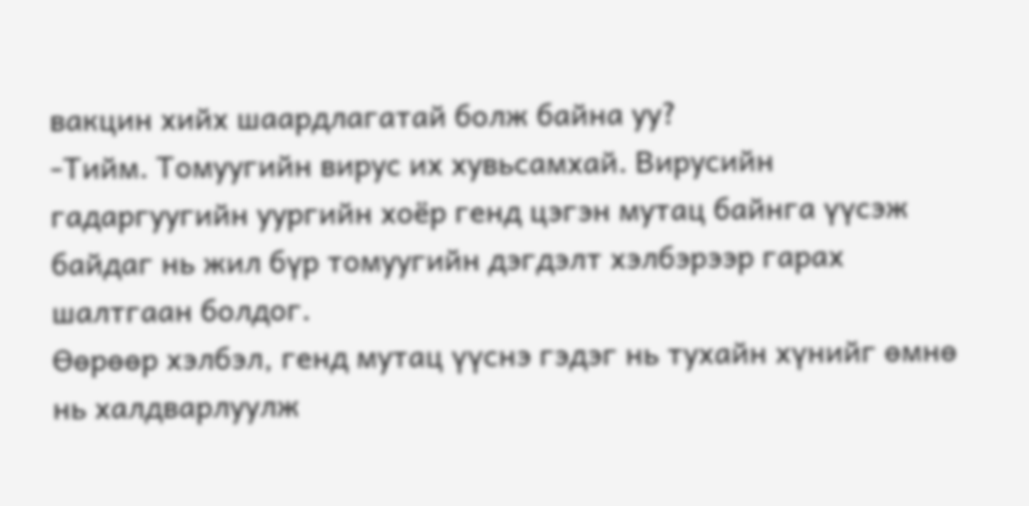вакцин хийх шаардлагатай болж байна уу?
-Тийм. Томуугийн вирус их хувьсамхай. Вирусийн гадаргуугийн уургийн хоёр генд цэгэн мутац байнга үүсэж байдаг нь жил бүр томуугийн дэгдэлт хэлбэрээр гарах шалтгаан болдог.
Өөрөөр хэлбэл, генд мутац үүснэ гэдэг нь тухайн хүнийг өмнө нь халдварлуулж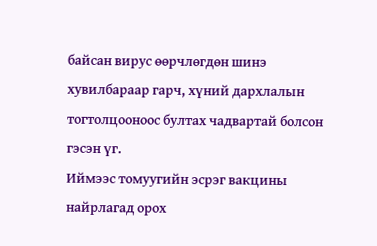байсан вирус өөрчлөгдөн шинэ хувилбараар гарч, хүний дархлалын тогтолцооноос бултах чадвартай болсон гэсэн үг.
Иймээс томуугийн эсрэг вакцины найрлагад орох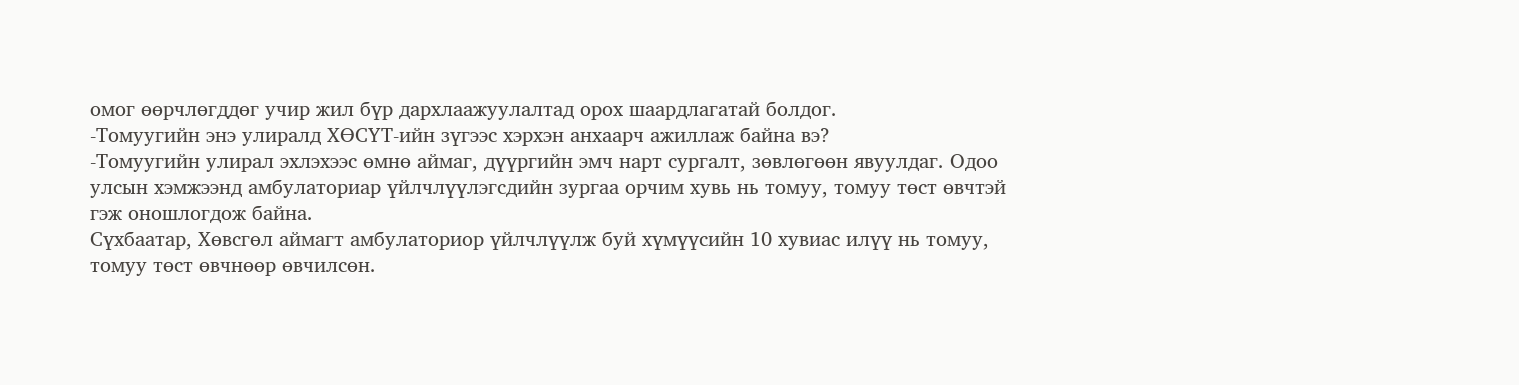омог өөрчлөгддөг учир жил бүр дархлаажуулалтад орох шаардлагатай болдог.
-Томуугийн энэ улиралд ХӨСҮТ-ийн зүгээс хэрхэн анхаарч ажиллаж байна вэ?
-Томуугийн улирал эхлэхээс өмнө аймаг, дүүргийн эмч нарт сургалт, зөвлөгөөн явуулдаг. Одоо улсын хэмжээнд амбулаториар үйлчлүүлэгсдийн зургаа орчим хувь нь томуу, томуу төст өвчтэй гэж оношлогдож байна.
Сүхбаатар, Хөвсгөл аймагт амбулаториор үйлчлүүлж буй хүмүүсийн 10 хувиас илүү нь томуу, томуу төст өвчнөөр өвчилсөн.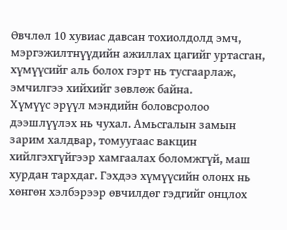Өвчлөл 10 хувиас давсан тохиолдолд эмч, мэргэжилтнүүдийн ажиллах цагийг уртасган, хүмүүсийг аль болох гэрт нь тусгаарлаж, эмчилгээ хийхийг зөвлөж байна.
Хүмүүс эрүүл мэндийн боловсролоо дээшлүүлэх нь чухал. Амьсгалын замын зарим халдвар, томуугаас вакцин хийлгэхгүйгээр хамгаалах боломжгүй, маш хурдан тархдаг. Гэхдээ хүмүүсийн олонх нь хөнгөн хэлбэрээр өвчилдөг гэдгийг онцлох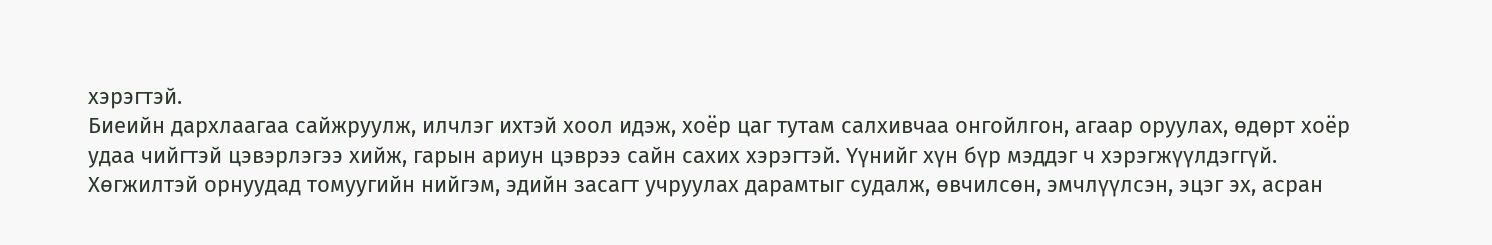хэрэгтэй.
Биеийн дархлаагаа сайжруулж, илчлэг ихтэй хоол идэж, хоёр цаг тутам салхивчаа онгойлгон, агаар оруулах, өдөрт хоёр удаа чийгтэй цэвэрлэгээ хийж, гарын ариун цэврээ сайн сахих хэрэгтэй. Үүнийг хүн бүр мэддэг ч хэрэгжүүлдэггүй.
Хөгжилтэй орнуудад томуугийн нийгэм, эдийн засагт учруулах дарамтыг судалж, өвчилсөн, эмчлүүлсэн, эцэг эх, асран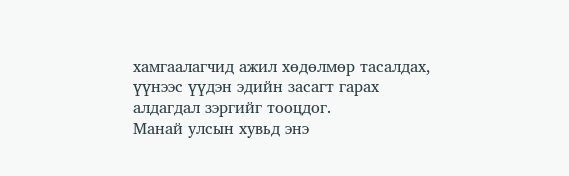хамгаалагчид ажил хөдөлмөр тасалдах, үүнээс үүдэн эдийн засагт гарах алдагдал зэргийг тооцдог.
Манай улсын хувьд энэ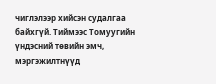чиглэлээр хийсэн судалгаа байхгүй. Тиймээс Томуугийн үндэсний төвийн эмч, мэргэжилтнүүд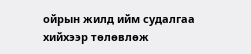ойрын жилд ийм судалгаа хийхээр төлөвлөж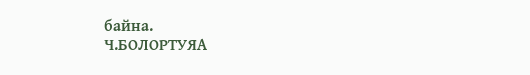байна.
Ч.БОЛОРТУЯА